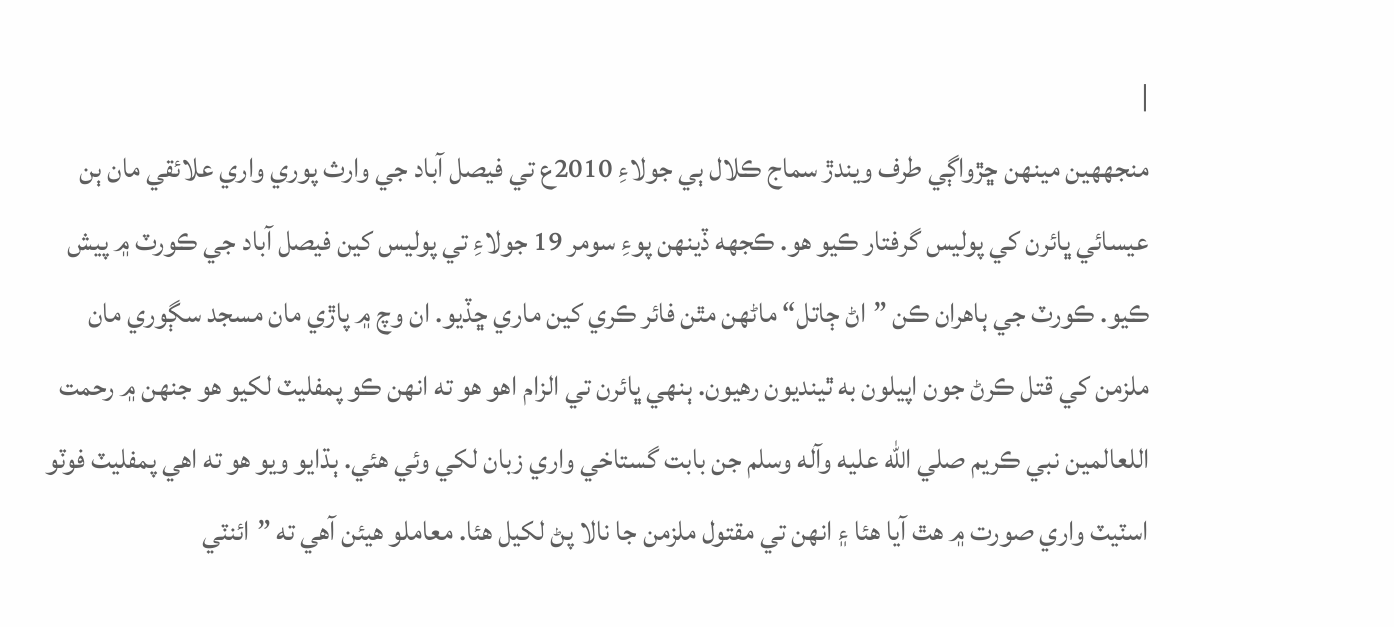|
منجههين مينهن ڇڙواڳي طرف ويندڙ سماج ڪلال ٻي جولاءِ 2010ع تي فيصل آباد جي وارث پوري واري علائقي مان ٻن عيسائي ڀائرن کي پوليس گرفتار ڪيو هو. ڪجهه ڏينهن پوءِ سومر 19 جولاءِ تي پوليس کين فيصل آباد جي ڪورٽ ۾ پيش ڪيو. ڪورٽ جي ٻاهران ڪن ”اڻ ڄاتل“ ماڻهن مٿن فائر ڪري کين ماري ڇڏيو. ان وچ ۾ پاڙي مان مسجد سڳوري مان ملزمن کي قتل ڪرڻ جون اپيلون به ٿينديون رهيون. ٻنهي ڀائرن تي الزام اهو هو ته انهن ڪو پمفليٽ لکيو هو جنهن ۾ رحمت اللعالمين نبي ڪريم صلي الله عليه وآله وسلم جن بابت گستاخي واري زبان لکي وئي هئي. ٻڌايو ويو هو ته اهي پمفليٽ فوٽو اسٽيٽ واري صورت ۾ هٿ آيا هئا ۽ انهن تي مقتول ملزمن جا نالا پڻ لکيل هئا. معاملو هيئن آهي ته ”ائنٽي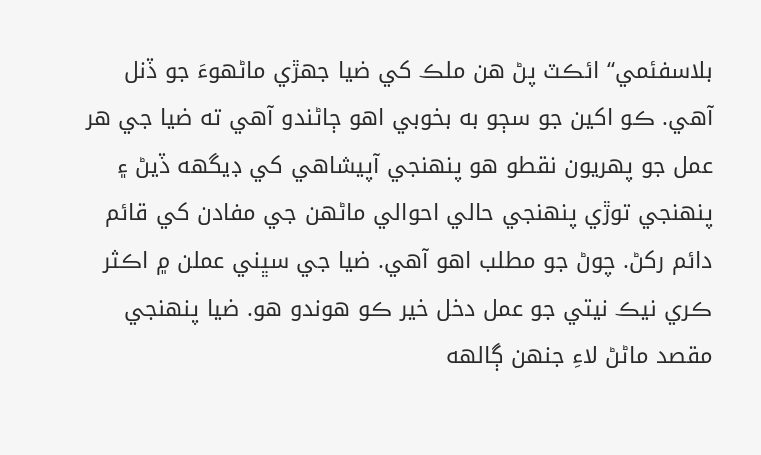بلاسفئمي“ ائڪٽ پڻ هن ملڪ کي ضيا جهڙي ماڻهوءَ جو ڏنل آهي. ڪو اکين جو سڄو به بخوبي اهو ڄاڻندو آهي ته ضيا جي هر عمل جو پهريون نقطو هو پنهنجي آپيشاهي کي ڊيگهه ڏيڻ ۽ پنهنجي توڙي پنهنجي حالي احوالي ماڻهن جي مفادن کي قائم دائم رکڻ. چوڻ جو مطلب اهو آهي. ضيا جي سڀني عملن ۾ اڪثر ڪري نيڪ نيتي جو عمل دخل خير ڪو هوندو هو. ضيا پنهنجي مقصد ماڻڻ لاءِ جنهن ڳالهه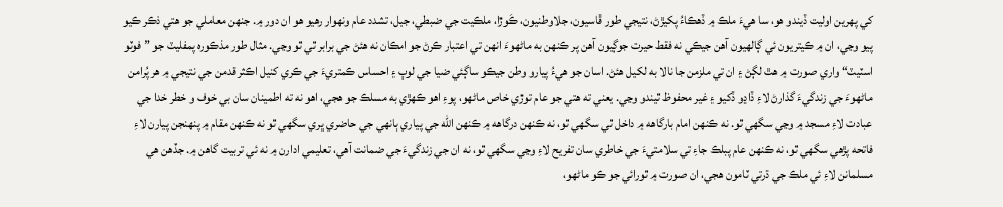کي پهرين اوليت ڏيندو هو، سا هيءَ ملڪ ۾ ڏهڪاءُ پکيڙڻ، نتيجي طور ڦاسيون، جلاوطنيون، ڪَوڙا، ملڪيت جي ضبطي، جيل، تشدد عام ونهوار رهيو هو ان دور ۾. جنهن معاملي جو هتي ذڪر ڪيو پيو وڃي، ان ۾ ڪيتريون ئي ڳالهيون آهن جيڪي نه فقط حيرت جوڳيون آهن پر ڪنهن به ماڻهوءَ انهن تي اعتبار ڪرڻ جو امڪان نه هئڻ جي برابر ٿي ٿو وڃي. مثال طور مذڪوره پمفليٽ جو ”فوٽو اسٽيٽ“ واري صورت ۾ هٿ لڳڻ ۽ ان تي ملزمن جا نالا به لکيل هئڻ. اسان جو هيءُ پيارو وطن جيڪو ساڳئي ضيا جي لوڀ ۽ احساس ڪمتريءَ جي ڪري کنيل اڪثر قدمن جي نتيجي ۾ هر پُرامن ماڻهوءَ جي زندگيءَ گذارڻ لاءِ ڏاڍو ڏکيو ۽ غير محفوظ ٿيندو وڃي. يعني ته هتي جو عام توڙي خاص ماڻهو، پوءِ اهو ڪهڙي به مسلڪ جو هجي، اهو نه ته اطمينان سان بي خوف و خطر خدا جي عبادت لاءِ مسجد ۾ وڃي سگهي ٿو. نه ڪنهن امام بارگاهه ۾ داخل ٿي سگهي ٿو، نه ڪنهن درگاهه ۾ ڪنهن الله جي پياري ٻانهي جي حاضري ڀري سگهي ٿو نه ڪنهن مقام ۾ پنهنجن پيارن لاءِ فاتحه پڙهي سگهي ٿو، نه ڪنهن عام پبلڪ جاءِ تي سلامتيءَ جي خاطري سان تفريح لاءِ وڃي سگهي ٿو، نه ان جي زندگيءَ جي ضمانت آهي، تعليمي ادارن ۾ نه ئي تربيت گاهن ۾. جڏهن هي مسلمانن لاءِ ئي ملڪ جي ڌرتي ٽامون هجي، ان صورت ۾ ٿورائي جو ڪو ماڻهو،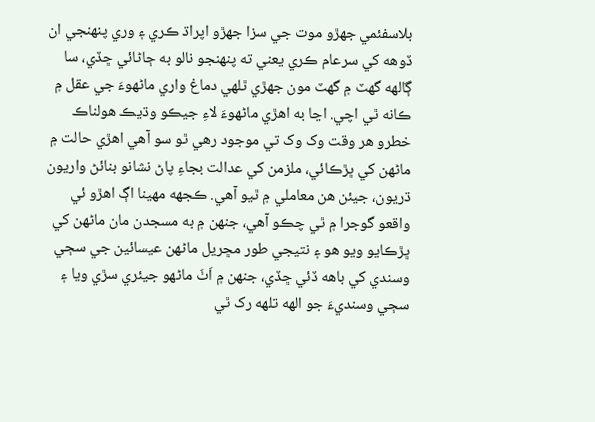بلاسفئمي جهڙو موت جي سزا جهڙو اپراڌ ڪري ۽ وري پنهنجي ان ڏوهه کي سرعام ڪري يعني ته پنهنجو نالو به ڄاڻائي ڇڏي، سا ڳالهه گهٽ ۾ گهٽ مون جهڙي ٿلهي دماغ واري ماڻهوءَ جي عقل ۾ ڪانه ٿي اچي. اڃا به اهڙي ماڻهوءَ لاءِ جيڪو وڌيڪ هولناڪ خطرو هر وقت وک وک تي موجود رهي ٿو سو آهي اهڙي حالت ۾ ماڻهن کي ڀڙڪائي، ملزمن کي عدالت بجاءِ پاڻ نشانو بنائڻ واريون ڌريون، جيئن هن معاملي ۾ ٿيو آهي. ڪجهه مهينا اڳ اهڙو ئي واقعو گوجرا ۾ ٿي چڪو آهي، جنهن ۾ به مسجدن مان ماڻهن کي ڀڙڪايو ويو هو ۽ نتيجي طور مڇريل ماڻهن عيسائين جي سڄي وسندي کي باهه ڏئي ڇڏي، جنهن ۾ اَٺَ ماڻهو جيئري سڙي ويا ۽ سڄي وسنديءَ جو الهه تلهه رک ٿي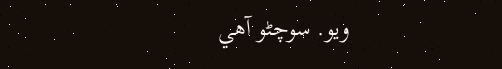ويو. سوچڻو آهي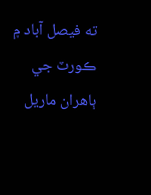ته فيصل آباد ۾ ڪورٽ جي ٻاهران ماريل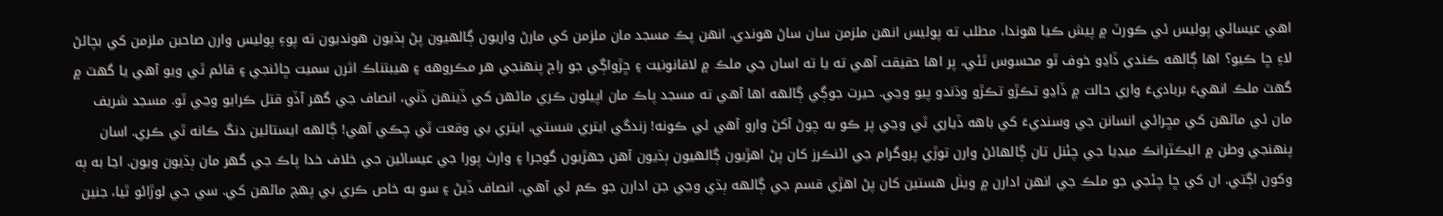اهي عيسائي پوليس ئي ڪورٽ ۾ پيش ڪيا هوندا، مطلب ته پوليس انهن ملزمن سان ساڻ هوندي. انهن پڪ مسجد مان ملزمن کي مارڻ واريون ڳالهيون پڻ ٻڌيون هونديون ته پوءِ پوليس وارن صاحبن ملزمن کي بچائڻ لاءِ ڇا ڪيو؟ اها ڳالهه ڪندي ڏاڍو خوف ٿو محسوس ٿئي، پر اها حقيقت آهي ته يا ته اسان جي ملڪ ۾ لاقانونيت ۽ ڇڙواڳي جو راڄ پنهنجي هر مڪروهه ۽ هيبتناڪ اثرن سميت ڇائنجي ۽ قائم ٿي ويو آهي يا گهٽ ۾ گهٽ ملڪ انهيءَ برباديءَ واري حالت ۾ ڏاڍو تڪڙو تڪڙو وڌندو پيو وڃي. حيرت جوڳي ڳالهه اها آهي ته مسجد پاڪ مان اپيلون ڪري ماڻهن کي ڏينهن ڏٺي، انصاف جي گهر آڏو قتل ڪرايو وڃي ٿو. مسجد شريف مان ئي ماڻهن کي مڇرائي انسانن جي وسنديءَ کي باهه ڏياري ٿي وڃي پر ڪو به چوڻ آکڻ وارو آهي ئي ڪونه! زندگي ايتري سَستي، ايتري بي وقعت ٿي چڪي آهي! ڳالهه ايستائين دنگ ڪانه ٿي ڪري. اسان پنهنجي وطن ۾ اليڪٽرانڪ ميڊيا جي چئنل تان ڳالهائڻ وارن توڙي پروگرام جي ائنڪرز کان پڻ اهڙيون ڳالهيون ٻڌيون آهن جهڙيون گوجرا ۽ وارث پورا جي عيسائين جي خلاف خدا پاڪ جي گهر مان ٻڌيون ويون. اڃا به ٻه وکون اڳتي. ان کي ڇا چئجي جو ملڪ جي انهن ادارن ۾ ويٺل هستين کان پڻ اهڙي قسم جي ڳالهه ٻڌي وڃي جن ادارن جو ڪم ئي آهي، انصاف ڏيڻ ۽ سو به خاص ڪري بي پهچ ماڻهن کي. سي جي لوڙائو ٿيا، جنين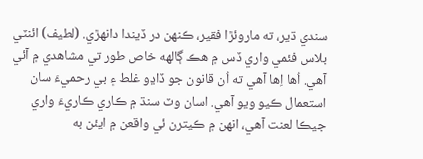سندي ڌير، ته ماروئڙا فقير، ڪنهن در ڏيندا دانهڙي. (لطيف) ائنٽي بلاس فئمي واري ڏس ۾ هڪ ڳالهه خاص طور تي مشاهدي ۾ آئي آهي. اُها اِها آهي ته اُن قانون جو ڏاڍو غلط ۽ بي رحميءَ سان استعمال ڪيو ويو آهي. اسان وٽ سنڌ ۾ ڪاري ڪاريءَ واري جيڪا لعنت آهي، انهن ۾ ڪيترن ئي واقعن ۾ ايئن به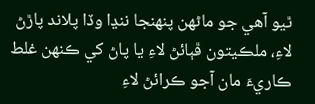ٿيو آهي جو ماڻهن پنهنجا ننڍا وڏا پلاند پاڙڻ لاءِ، ملڪيتون ڦٻائڻ لاءِ يا پاڻ کي ڪنهن غلط ڪاريءَ مان آجو ڪرائڻ لاءِ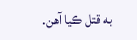به قتل ڪيا آهن.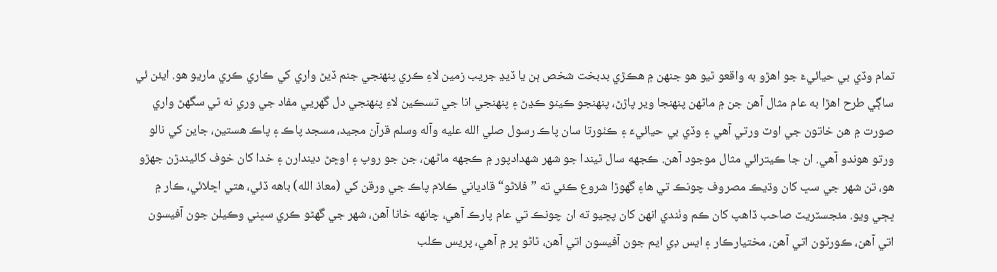تمام وڏي بي حيائيءَ جو اهڙو به واقعو ٿيو هو جنهن ۾ هڪڙي بدبخت شخص ٻن يا ڏيڍ جريب زمين لاءِ ڪري پنهنجي جنم ڏيڻ واري کي ڪاري ڪري ماريو هو. ايئن ئي ساڳي طرح اهڙا به عام مثال آهن جن ۾ ماڻهن پنهنجا وير پاڙڻ، پنهنجو ڪينو ڪڍڻ ۽ پنهنجي انا جي تسڪين لاءِ پنهنجي دل گهريي مفاد جي وري نه ٿي سگهڻ واري صورت ۾ هن خاتون جي اوٽ ورتي آهي ۽ وڏي بي حيائيءَ ۽ ڪٺورتا سان پاڪ رسول صلي الله عليه وآله وسلم قرآن مجيد، مسجد پاڪ ۽ پاڪ هستين، جاين کي نالو ورتو هوندو آهي. ان جا ڪيترائي مثال موجود آهن. ڪجهه سال ٿيندا جو شهر شهدادپور ۾ ڪجهه ماڻهن، جن جو روپ ۽ اوڇڻ ديندارن ۽ خدا کان خوف کائيندڙن جهڙو هو، تن شهر جي سڀ کان وڌيڪ مصروف چونڪ تي هاءِ گهوڙا شروع ڪئي ته ”فلاڻو“ قادياني ڪلام پاڪ جي ورقن کي (معاذ الله) باهه ڏئي، هتي اڇلائي، ڪار ۾ ڀڄي ويو. مئجسٽريٽ صاحب ڏاهپ کان ڪم وٺندي انهن کان پڇيو ته ان چونڪ تي عام پارڪ آهي، چانهه خانا آهن، شهر جي گهڻو ڪري سڀني وڪيلن جون آفيسون اتي آهن، ڪورٽون اتي آهن، مختيارڪار ۽ ايس ڊي ايم جون آفيسون اتي آهن، ٿاڻو ڀر ۾ آهي، پريس ڪلب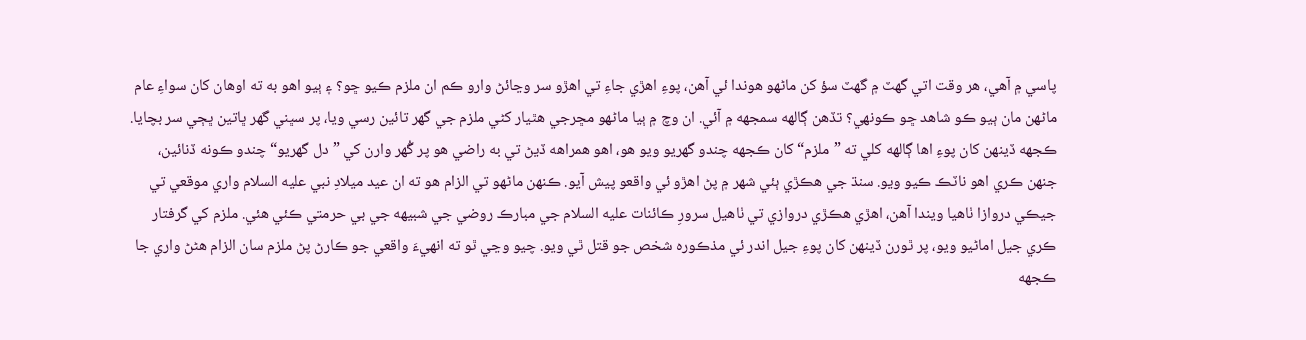پاسي ۾ آهي، هر وقت اتي گهٽ ۾ گهٽ سؤ کن ماڻهو هوندا ئي آهن، پوءِ اهڙي جاءِ تي اهڙو سر وڃائڻ وارو ڪم ان ملزم ڪيو ڇو؟ ۽ ٻيو اهو به ته اوهان کان سواءِ عام ماڻهن مان ٻيو ڪو شاهد ڇو ڪونهي؟ تڏهن ڳالهه سمجهه ۾ آئي. ان وچ ۾ ٻيا ماڻهو مڇرجي هٿيار کڻي ملزم جي گهر تائين رسي ويا، پر سڀني گهر ڀاتين ڀڄي سر بچايا. ڪجهه ڏينهن کان پوءِ اها ڳالهه کلي ته ”ملزم“ کان ڪجهه چندو گهريو ويو هو، اهو همراهه ڏيڻ تي به راضي هو پر گُهر وارن کي ”دل گهريو“ چندو ڪونه ڏنائين، جنهن ڪري اهو ناٽڪ ڪيو ويو. سنڌ جي هڪڙي ٻئي شهر ۾ پڻ اهڙو ئي واقعو پيش آيو. ڪنهن ماڻهو تي الزام هو ته ان عيد ميلادِ نبي عليه السلام واري موقعي تي جيڪي دروازا ٺاهيا ويندا آهن، اهڙي هڪڙي دروازي تي ٺاهيل سرورِ ڪائنات عليه السلام جي مبارڪ روضي جي شبيهه جي بي حرمتي ڪئي هئي. ملزم کي گرفتار ڪري جيل اماڻيو ويو، پر ٿورن ڏينهن کان پوءِ جيل اندر ئي مذڪوره شخص جو قتل ٿي ويو. چيو وڃي ٿو ته انهيءَ واقعي جو ڪارڻ پڻ ملزم سان الزام هڻڻ واري جا ڪجهه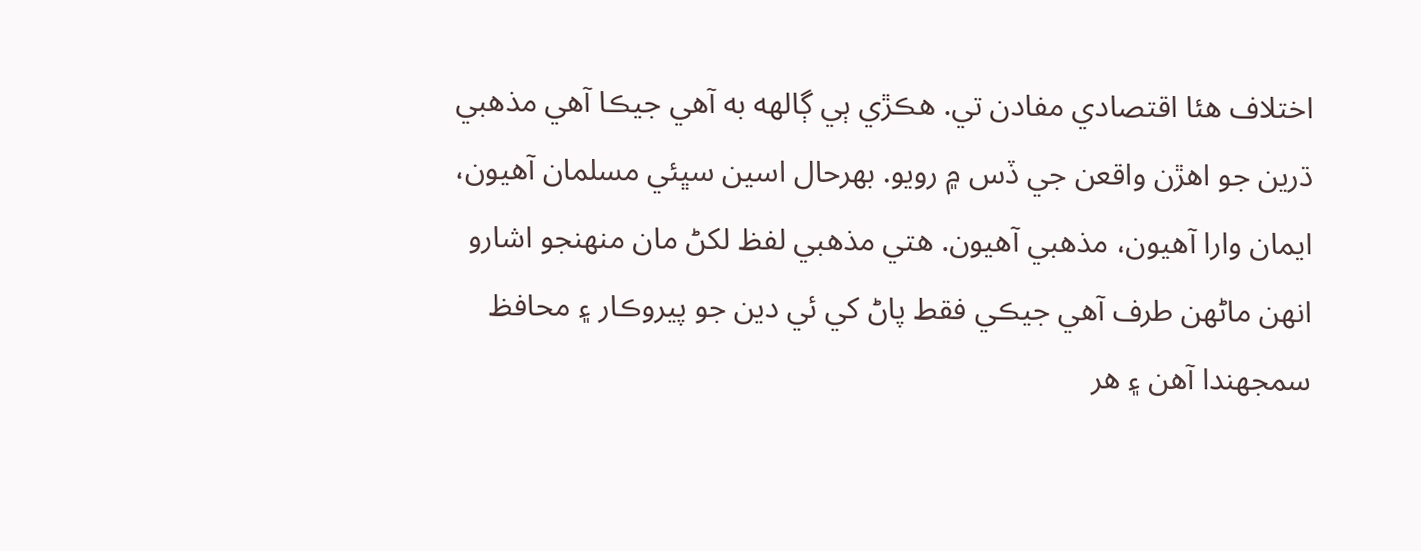اختلاف هئا اقتصادي مفادن تي. هڪڙي ٻي ڳالهه به آهي جيڪا آهي مذهبي ڌرين جو اهڙن واقعن جي ڏس ۾ رويو. بهرحال اسين سڀئي مسلمان آهيون، ايمان وارا آهيون، مذهبي آهيون. هتي مذهبي لفظ لکڻ مان منهنجو اشارو انهن ماڻهن طرف آهي جيڪي فقط پاڻ کي ئي دين جو پيروڪار ۽ محافظ سمجهندا آهن ۽ هر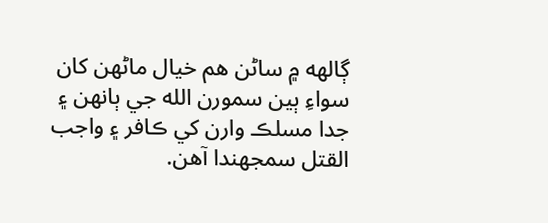ڳالهه ۾ ساڻن هم خيال ماڻهن کان سواءِ ٻين سمورن الله جي ٻانهن ۽ جدا مسلڪ وارن کي ڪافر ۽ واجب القتل سمجهندا آهن.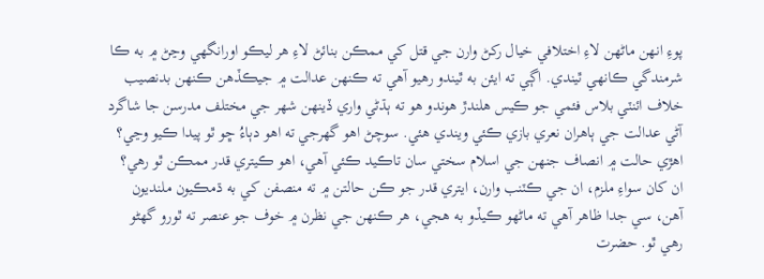پوءِ انهن ماڻهن لاءِ اختلافي خيال رکڻ وارن جي قتل کي ممڪن بنائڻ لاءِ هر ليڪو اورانگهي وڃڻ ۾ به ڪا شرمندگي ڪانهي ٿيندي. اڳي ته ايئن به ٿيندو رهيو آهي ته ڪنهن عدالت ۾ جيڪڏهن ڪنهن بدنصيب خلاف ائنٽي بلاس فئمي جو ڪيس هلندڙ هوندو هو ته ٻڌڻي واري ڏينهن شهر جي مختلف مدرسن جا شاگرد آڻي عدالت جي ٻاهران نعري بازي ڪئي ويندي هئي. سوچڻ اهو گهرجي ته اهو دٻاءُ ڇو ٿو پيدا ڪيو وڃي؟ اهڙي حالت ۾ انصاف جنهن جي اسلام سختي سان تاڪيد ڪئي آهي، اهو ڪيتري قدر ممڪن ٿو رهي؟ ان کان سواءِ ملزم، ان جي ڪٽنب وارن، ايتري قدر جو ڪن حالتن ۾ ته منصفن کي به ڌمڪيون ملنديون آهن، سي جدا ظاهر آهي ته ماڻهو ڪيڏو به هجي، هر ڪنهن جي نظرن ۾ خوف جو عنصر ته ٿورو گهڻو رهي ٿو. حضرت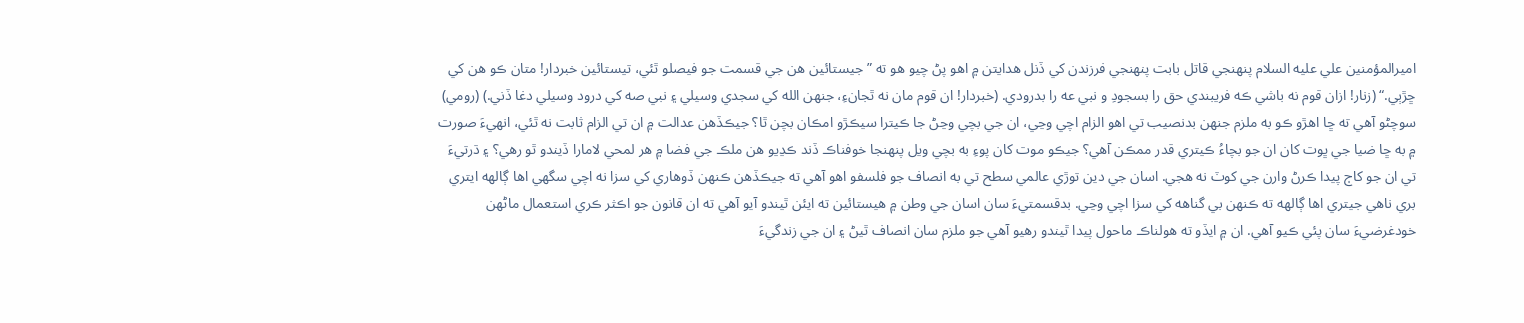اميرالمؤمنين علي عليه السلام پنهنجي قاتل بابت پنهنجي فرزندن کي ڏنل هدايتن ۾ اهو پڻ چيو هو ته ”جيستائين هن جي قسمت جو فيصلو ٿئي، تيستائين خبردار! متان ڪو هن کي ڇڙٻي.“ (زنار! ازان قوم نه باشي ڪه فريبندي حق را بسجودِ و نبي عه را بدرودي. (خبردار! ان قوم مان نه ٿجانءِ، جنهن الله کي سجدي وسيلي ۽ نبي صه کي درود وسيلي دغا ڏني.) (رومي) سوچڻو آهي ته ڇا اهڙو ڪو به ملزم جنهن بدنصيب تي اهو الزام اچي وڃي، ان جي بچي وڃڻ جا ڪيترا سيڪڙو امڪان بچن ٿا؟ جيڪڏهن عدالت ۾ ان تي الزام ثابت نه ٿئي، انهيءَ صورت ۾ به ڇا ضيا جي ڀوت کان ان جو بچاءُ ڪيتري قدر ممڪن آهي؟ جيڪو موت کان پوءِ به بچي ويل پنهنجا خوفناڪ ڏند ڪڍيو هن ملڪ جي فضا ۾ هر لمحي لامارا ڏيندو ٿو رهي؟ ۽ ڌرتيءَ تي ان جو کاڄ پيدا ڪرڻ وارن جي کوٽ نه هجي. اسان جي دين توڙي عالمي سطح تي به انصاف جو فلسفو اهو آهي ته جيڪڏهن ڪنهن ڏوهاري کي سزا نه اچي سگهي اها ڳالهه ايتري بري ناهي جيتري اها ڳالهه ته ڪنهن بي گناهه کي سزا اچي وڃي. بدقسمتيءَ سان اسان جي وطن ۾ هيستائين ته ايئن ٿيندو آيو آهي ته ان قانون جو اڪثر ڪري استعمال ماڻهن خودغرضيءَ سان پئي ڪيو آهي. ان ۾ ايڏو ته هولناڪ ماحول پيدا ٿيندو رهيو آهي جو ملزم سان انصاف ٿيڻ ۽ ان جي زندگيءَ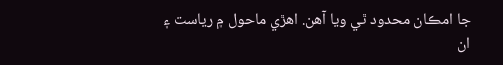جا امڪان محدود ٿي ويا آهن. اهڙي ماحول ۾ رياست ۽ ان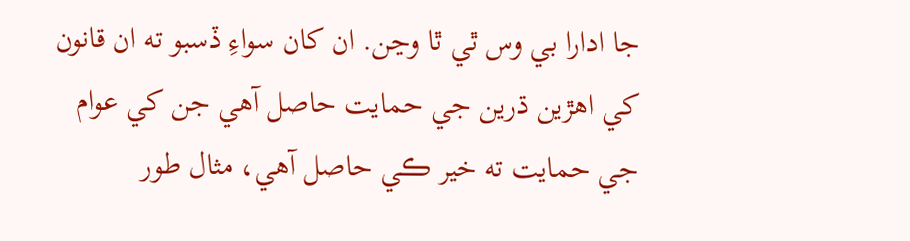جا ادارا بي وس ٿي ٿا وڃن. ان کان سواءِ ڏسبو ته ان قانون کي اهڙين ڌرين جي حمايت حاصل آهي جن کي عوام جي حمايت ته خير ڪي حاصل آهي، مثال طور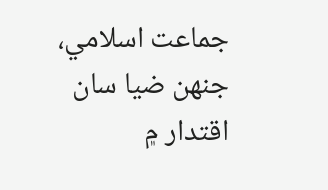جماعت اسلامي، جنهن ضيا سان اقتدار ۾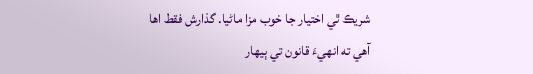شريڪ ٿي اختيار جا خوب مزا ماڻيا. گذارش فقط اها آهي ته انهيءَ قانون تي ٻيهار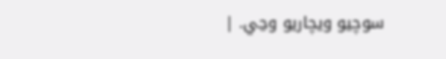سوچيو ويچاريو وڃي. |